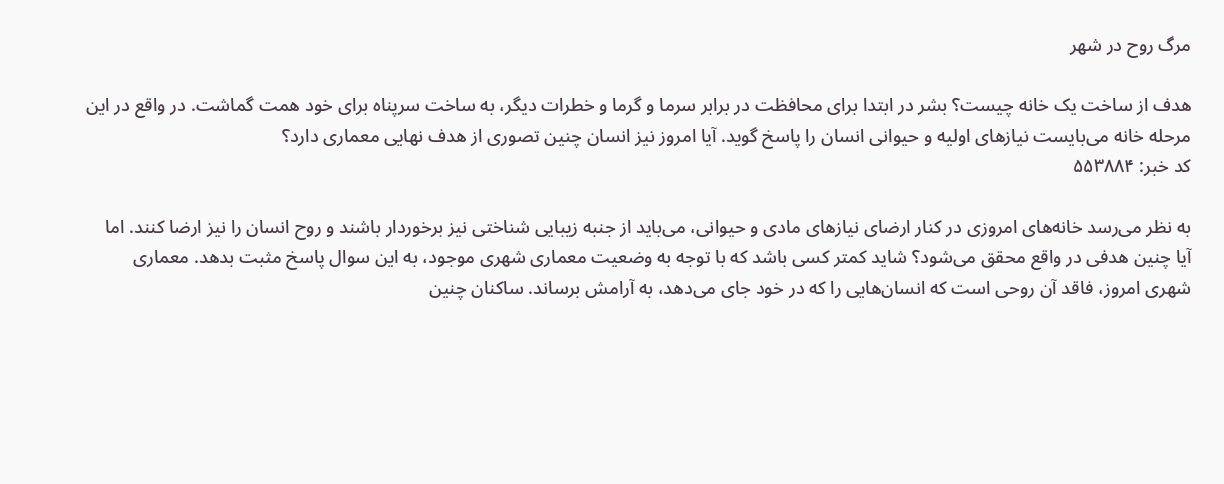مرگ روح در شهر

هدف از ساخت یک خانه چیست؟ بشر در ابتدا برای محافظت در برابر سرما و گرما و خطرات دیگر، به ساخت سرپناه برای خود همت گماشت. در واقع در این مرحله خانه می‌بایست نیازهای اولیه و حیوانی انسان را پاسخ گوید. آیا امروز نیز انسان چنین تصوری از هدف نهایی معماری دارد؟
کد خبر: ۵۵۳۸۸۴

به نظر می‌رسد خانه‌های امروزی در کنار ارضای نیازهای مادی و حیوانی، می‌باید از جنبه زیبایی شناختی نیز برخوردار باشند و روح انسان را نیز ارضا کنند. اما آیا چنین هدفی در واقع محقق می‌شود؟ شاید کمتر کسی باشد که با توجه به وضعیت معماری شهری موجود، به این سوال پاسخ مثبت بدهد. معماری شهری امروز، فاقد آن روحی است که انسان‌هایی را که در خود جای می‌دهد، به آرامش برساند. ساکنان چنین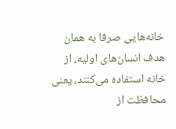خانه‌هایی صرفا به همان هدف انسان‌های اولیه، از خانه استفاده می‌کنند، یعنی محافظت از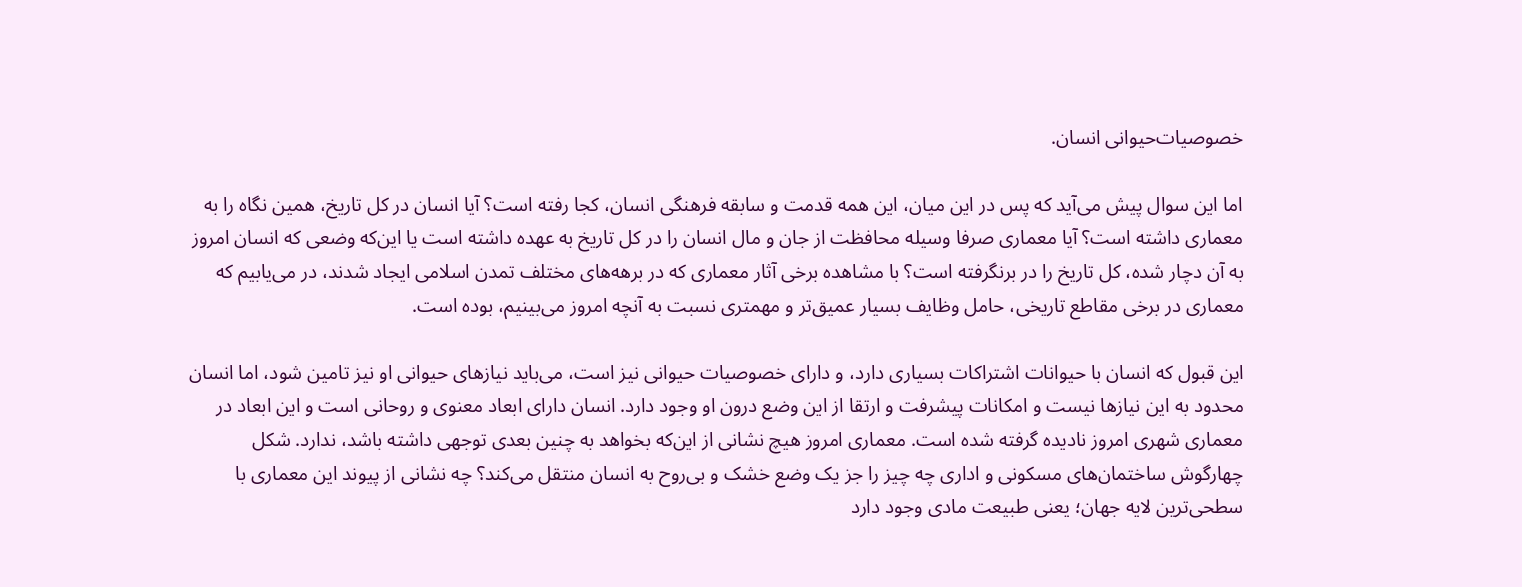خصوصیات‌حیوانی انسان.

اما این سوال پیش می‌آید که پس در این میان، این همه قدمت و سابقه فرهنگی انسان، کجا رفته است؟ آیا انسان‌ در کل تاریخ، همین نگاه را به معماری داشته‌ است؟ آیا معماری صرفا وسیله محافظت از جان و مال انسان را در کل تاریخ به عهده داشته است یا این‌که وضعی که انسان امروز به آن دچار شده، کل تاریخ را در برنگرفته است؟ با مشاهده برخی آثار معماری که در برهه‌های مختلف تمدن اسلامی ایجاد شدند، در می‌یابیم که معماری در برخی مقاطع تاریخی، حامل وظایف بسیار عمیق‌تر و مهمتری نسبت به آنچه امروز می‌بینیم، بوده است.

این قبول که انسان با حیوانات اشتراکات بسیاری دارد، و دارای خصوصیات حیوانی نیز است، می‌باید نیازهای حیوانی او نیز تامین شود، اما انسان محدود به این نیازها نیست و امکانات پیشرفت و ارتقا از این وضع درون او وجود دارد. انسان دارای ابعاد معنوی و روحانی است و این ابعاد در معماری شهری امروز نادیده گرفته شده است. معماری امروز هیچ نشانی از این‌که بخواهد به چنین بعدی توجهی داشته باشد، ندارد. شکل چهارگوش ساختمان‌های مسکونی و اداری چه چیز را جز یک وضع خشک و بی‌روح به انسان منتقل می‌کند؟ چه نشانی از پیوند این معماری با سطحی‌ترین لایه جهان؛ یعنی طبیعت مادی وجود دارد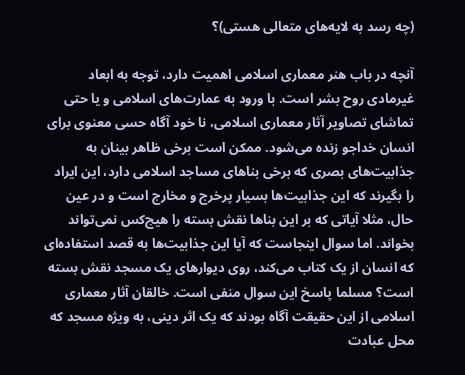(چه رسد به لایه‌های متعالی هستی)؟

آنچه در باب هنر معماری اسلامی اهمیت دارد، توجه به ابعاد غیرمادی روح بشر است. با ورود به عمارت‌های اسلامی و یا حتی تماشای تصاویر آثار معماری اسلامی، نا خود آگاه حسی معنوی برای انسان خداجو زنده می‌شود. ممکن است برخی ظاهر بینان به جذابیت‌های بصری که برخی بناهای مساجد اسلامی دارد، این ایراد را بگیرند که این جذابیت‌ها بسیار پرخرج و مخارج است و در عین حال، مثلا آیاتی که بر این بناها نقش بسته را هیچ‌کس نمی‌تواند بخواند. اما سوال اینجاست که آیا این جذابیت‌ها به قصد استفاده‌ای که انسان از یک کتاب می‌کند، روی دیوار‌های یک مسجد نقش بسته است؟ مسلما پاسخ این سوال منفی است. خالقان آثار معماری اسلامی از این حقیقت آگاه بودند که یک اثر دینی، به ویژه مسجد که محل عبادت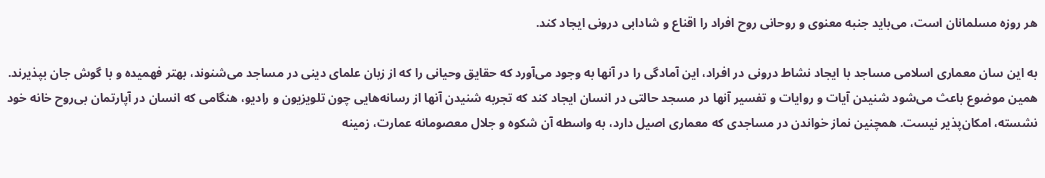هر روزه مسلمانان است، می‌باید جنبه معنوی و روحانی روح افراد را اقناع و شادابی درونی ایجاد کند.

به این سان معماری اسلامی مساجد با ایجاد نشاط درونی در افراد، این آمادگی را در آنها به وجود می‌آورد که حقایق وحیانی را که از زبان علمای دینی در مساجد می‌شنوند، بهتر فهمیده و با گوش جان بپذیرند. همین موضوع باعث می‌شود شنیدن آیات و روایات و تفسیر آنها در مسجد حالتی در انسان ایجاد کند که تجربه شنیدن آنها از رسانه‌هایی چون تلویزیون و رادیو، هنگامی که انسان در آپارتمان بی‌روح خانه خود نشسته، امکان‌پذیر نیست. همچنین نماز خواندن در مساجدی که معماری اصیل دارد، به واسطه آن شکوه و جلال معصومانه عمارت، زمینه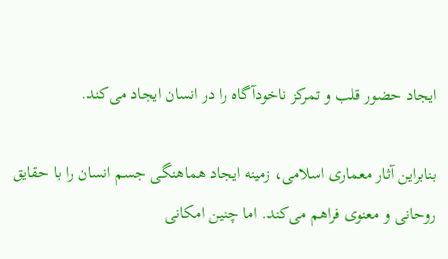ایجاد حضور قلب و تمرکز ناخودآگاه را در انسان ایجاد می‌کند.

بنابراین آثار معماری اسلامی، زمینه ایجاد هماهنگی جسم انسان را با حقایق روحانی و معنوی فراهم می‌کند. اما چنین امکانی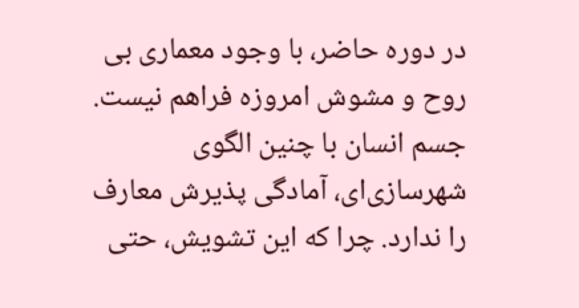در دوره حاضر، با وجود معماری بی روح و مشوش امروزه فراهم نیست. جسم انسان با چنین الگوی شهرسازی‌ای، آمادگی پذیرش معارف را ندارد. چرا که این تشویش، حتی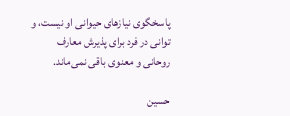پاسخگوی نیازهای حیوانی او نیست، و توانی در فرد برای پذیرش معارف روحانی و معنوی باقی نمی‌ماند.

حسین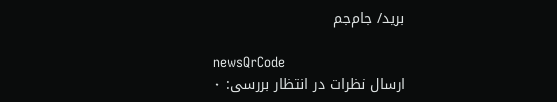برید/ جام‌جم

newsQrCode
ارسال نظرات در انتظار بررسی: ۰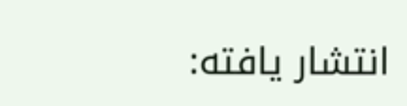انتشار یافته: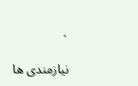۰

نیازمندی ها